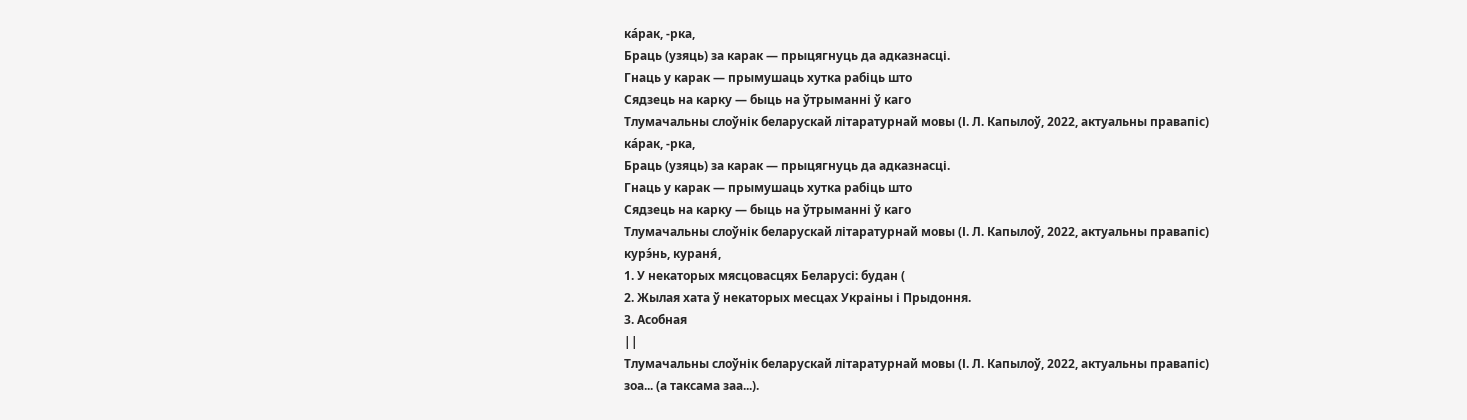ка́рак, -рка,
Браць (узяць) за карак — прыцягнуць да адказнасці.
Гнаць у карак — прымушаць хутка рабіць што
Сядзець на карку — быць на ўтрыманні ў каго
Тлумачальны слоўнік беларускай літаратурнай мовы (І. Л. Капылоў, 2022, актуальны правапіс)
ка́рак, -рка,
Браць (узяць) за карак — прыцягнуць да адказнасці.
Гнаць у карак — прымушаць хутка рабіць што
Сядзець на карку — быць на ўтрыманні ў каго
Тлумачальны слоўнік беларускай літаратурнай мовы (І. Л. Капылоў, 2022, актуальны правапіс)
курэ́нь, кураня́,
1. У некаторых мясцовасцях Беларусі: будан (
2. Жылая хата ў некаторых месцах Украіны і Прыдоння.
3. Асобная
||
Тлумачальны слоўнік беларускай літаратурнай мовы (І. Л. Капылоў, 2022, актуальны правапіс)
зоа... (а таксама заа...).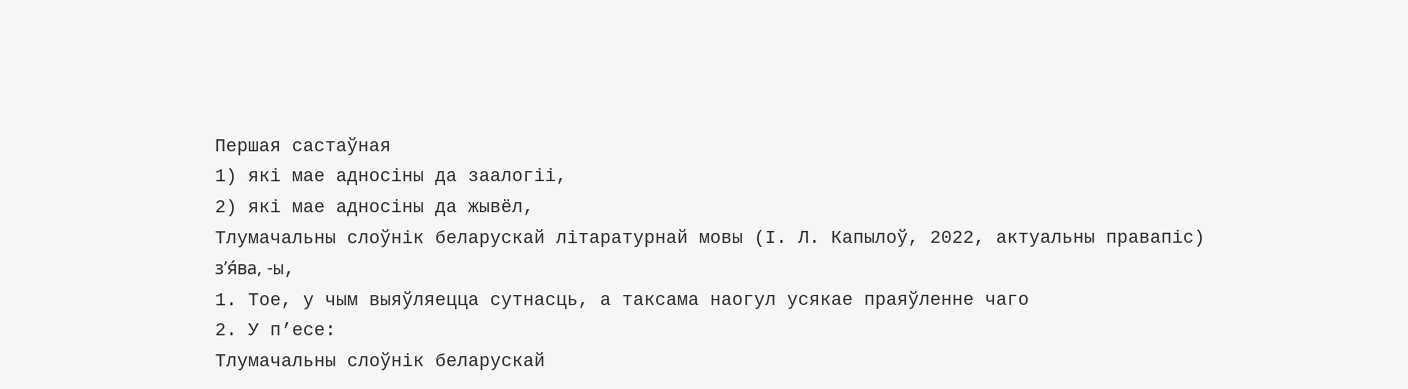Першая састаўная
1) які мае адносіны да заалогіі,
2) які мае адносіны да жывёл,
Тлумачальны слоўнік беларускай літаратурнай мовы (І. Л. Капылоў, 2022, актуальны правапіс)
з’я́ва, -ы,
1. Тое, у чым выяўляецца сутнасць, а таксама наогул усякае праяўленне чаго
2. У п’есе:
Тлумачальны слоўнік беларускай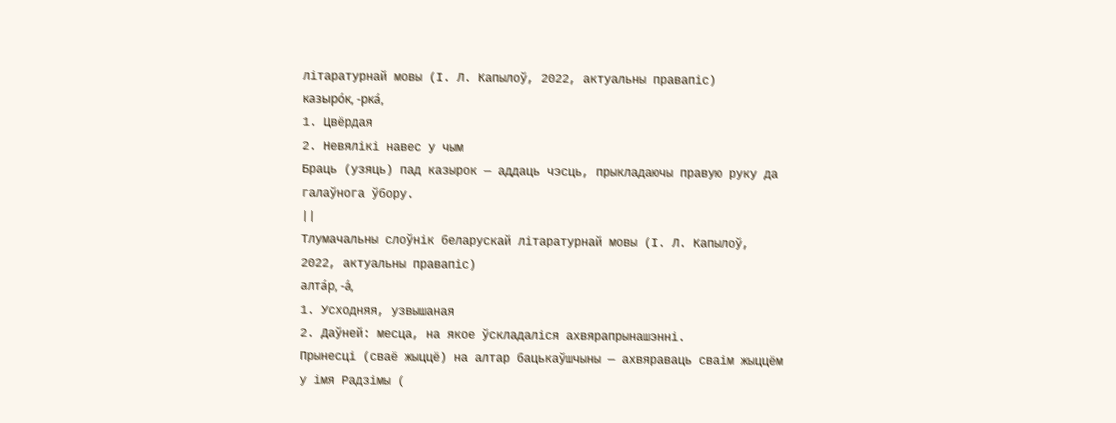літаратурнай мовы (І. Л. Капылоў, 2022, актуальны правапіс)
казыро́к, -рка́,
1. Цвёрдая
2. Невялікі навес у чым
Браць (узяць) пад казырок — аддаць чэсць, прыкладаючы правую руку да галаўнога ўбору.
||
Тлумачальны слоўнік беларускай літаратурнай мовы (І. Л. Капылоў, 2022, актуальны правапіс)
алта́р, -а́,
1. Усходняя, узвышаная
2. Даўней: месца, на якое ўскладаліся ахвярапрынашэнні.
Прынесці (сваё жыццё) на алтар бацькаўшчыны — ахвяраваць сваім жыццём у імя Радзімы (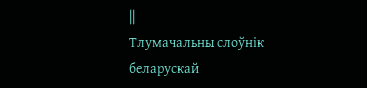||
Тлумачальны слоўнік беларускай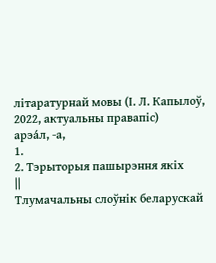літаратурнай мовы (І. Л. Капылоў, 2022, актуальны правапіс)
арэа́л, -а,
1.
2. Тэрыторыя пашырэння якіх
||
Тлумачальны слоўнік беларускай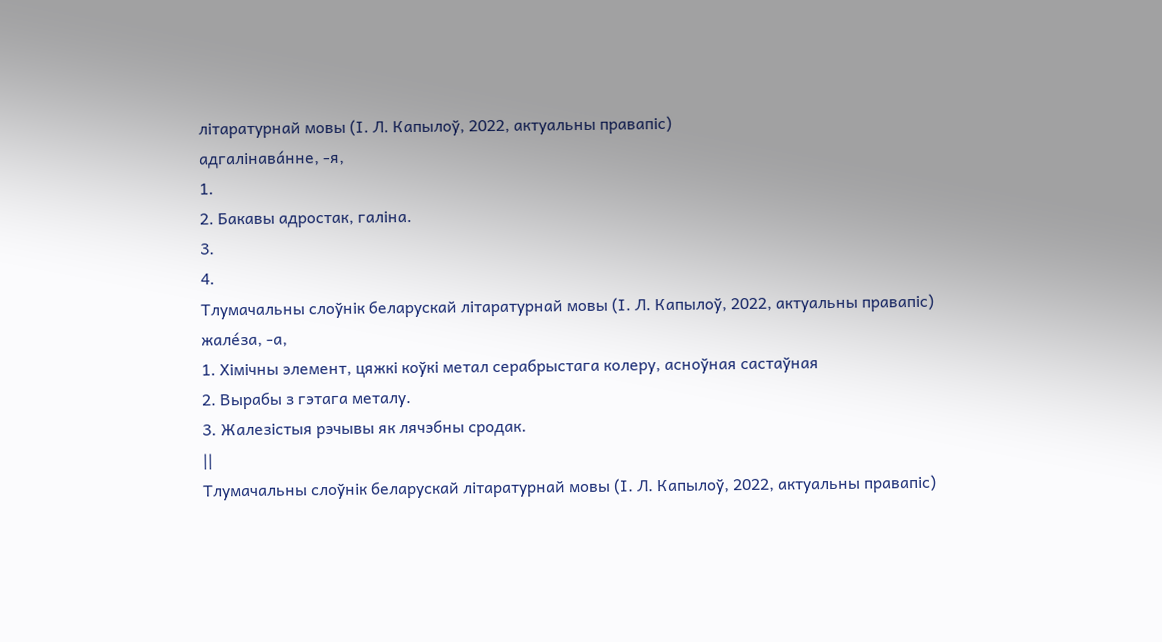літаратурнай мовы (І. Л. Капылоў, 2022, актуальны правапіс)
адгалінава́нне, -я,
1.
2. Бакавы адростак, галіна.
3.
4.
Тлумачальны слоўнік беларускай літаратурнай мовы (І. Л. Капылоў, 2022, актуальны правапіс)
жале́за, -а,
1. Хімічны элемент, цяжкі коўкі метал серабрыстага колеру, асноўная састаўная
2. Вырабы з гэтага металу.
3. Жалезістыя рэчывы як лячэбны сродак.
||
Тлумачальны слоўнік беларускай літаратурнай мовы (І. Л. Капылоў, 2022, актуальны правапіс)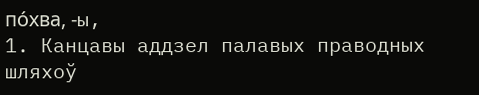по́хва, -ы,
1. Канцавы аддзел палавых праводных шляхоў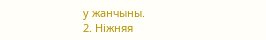у жанчыны.
2. Ніжняя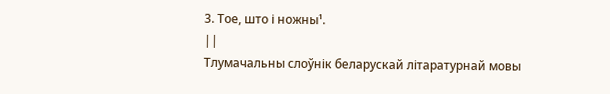3. Тое, што і ножны¹.
||
Тлумачальны слоўнік беларускай літаратурнай мовы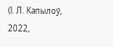(І. Л. Капылоў, 2022,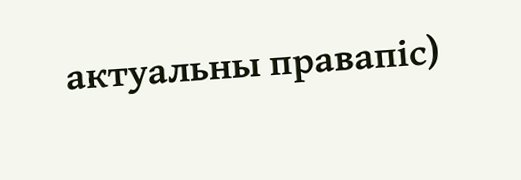актуальны правапіс)